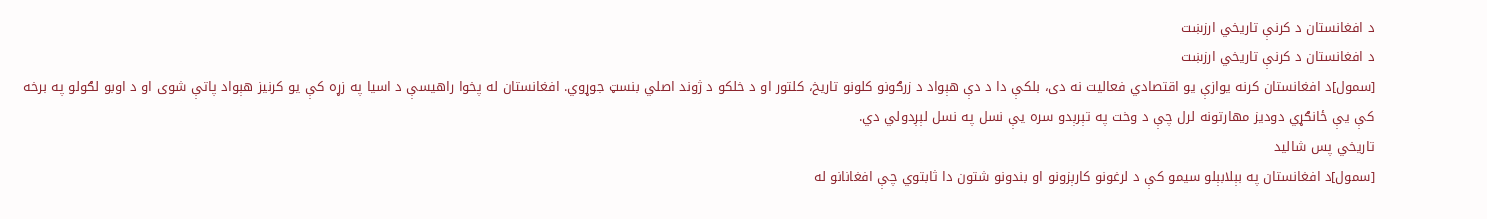د افغانستان د کرنې تاریخي ارزښت
د افغانستان د کرنې تاریخي ارزښت
[سمول]د افغانستان کرنه یوازې یو اقتصادي فعالیت نه دی، بلکې دا د دې هېواد د زرګونو کلونو تاریخ، کلتور او د خلکو د ژوند اصلي بنسټ جوړوي. افغانستان له پخوا راهیسې د اسیا په زړه کې یو کرنیز هېواد پاتې شوی او د اوبو لګولو په برخه کې یې ځانګړي دودیز مهارتونه لرل چې د وخت په تېرېدو سره یې نسل په نسل لېږدولي دي.
تاریخي پس شالید
[سمول]د افغانستان په بېلابېلو سیمو کې د لرغونو کارېزونو او بندونو شتون دا ثابتوي چې افغانانو له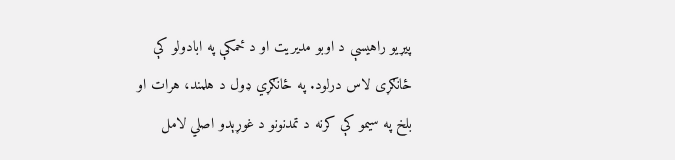پیړیو راهیسې د اوبو مدیریت او د ځمکې په ابادولو کې ځانګړی لاس درلود. په ځانګړي ډول د هلمند، هرات او بلخ په سیمو کې کرنه د تمدنونو د غوړېدو اصلي لامل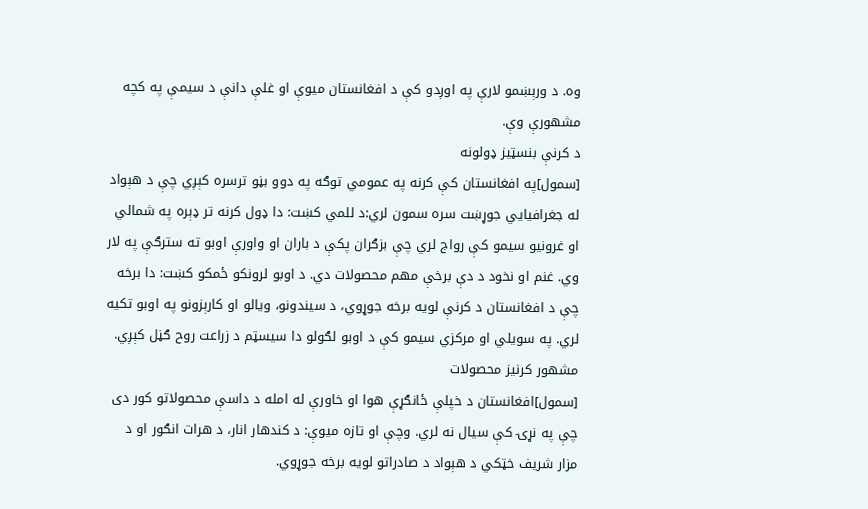وه. د ورېښمو لارې په اوږدو کې د افغانستان میوې او غلې دانې د سیمې په کچه مشهورې وې.
د کرنې بنسټیز ډولونه
[سمول]په افغانستان کې کرنه په عمومي توګه په دوو بڼو ترسره کېږي چې د هېواد له جغرافیایي جوړښت سره سمون لري:د للمي کښت: دا ډول کرنه تر ډېره په شمالي او غرونیو سیمو کې رواج لري چې بزګران پکې د باران او واورې اوبو ته سترګې په لار وي. غنم او نخود د دې برخې مهم محصولات دي. د اوبو لرونکو ځمکو کښت: دا برخه چې د افغانستان د کرنې لویه برخه جوړوي، د سیندونو، ویالو او کارېزونو په اوبو تکیه لري. په سويلي او مرکزي سیمو کې د اوبو لګولو دا سیسټم د زراعت روح ګڼل کېږي.
مشهور کرنیز محصولات
[سمول]افغانستان د خپلې ځانګړې هوا او خاورې له امله د داسې محصولاتو کور دی چې په نړۍ کې سیال نه لري. وچې او تازه میوې: د کندهار انار، د هرات انګور او د مزار شریف خټکي د هېواد د صادراتو لویه برخه جوړوي.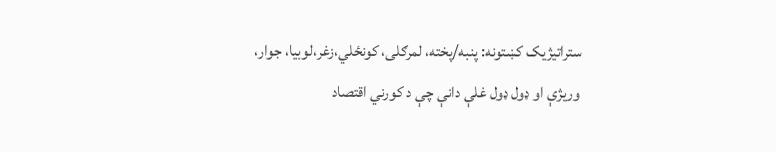ستراتیژیک کښتونه: پنبه/پخته، لمرګلی، کونځلي،زغر،لوبیا، جوار، وریژې او ډول ډول غلې دانې چې د کورني اقتصاد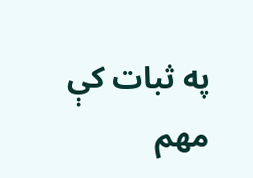په ثبات کې مهم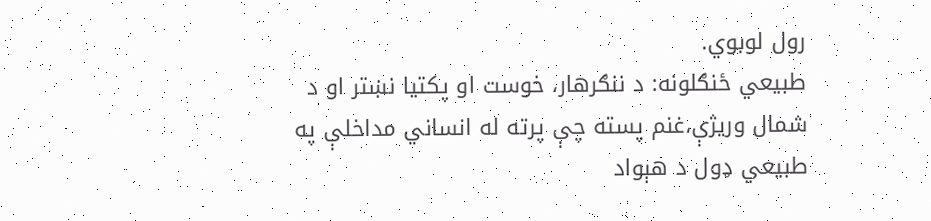رول لوبوي.
طبیعي ځنګلونه: د ننګرهار، خوست او پکتیا نښتر او د شمال وریژې،غنم پسته چې پرته له انساني مداخلې په طبیعي ډول د هېواد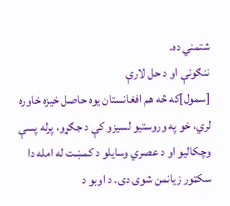شتمني ده.
ننګونې او د حل لارې
[سمول]که څه هم افغانستان یوه حاصل خیزه خاوره لري، خو په وروستیو لسیزو کې د جګړو، پرله پسې وچکالیو او د عصري وسایلو د کمښت له امله دا سکټور زیانمن شوی دی. د اوبو د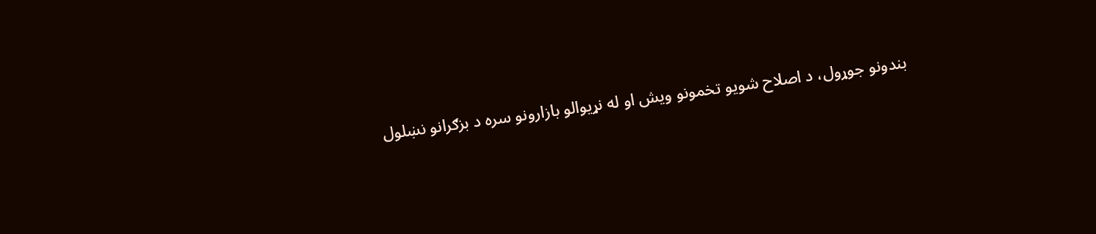بندونو جوړول، د اصلاح شویو تخمونو ویش او له نړیوالو بازارونو سره د بزګرانو نښلول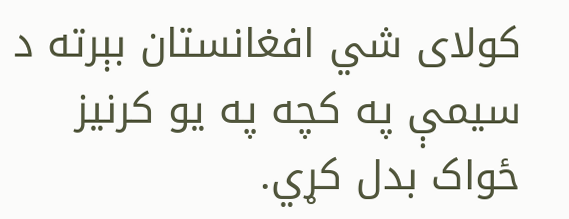کولای شي افغانستان بېرته د سیمې په کچه په یو کرنیز ځواک بدل کړي.